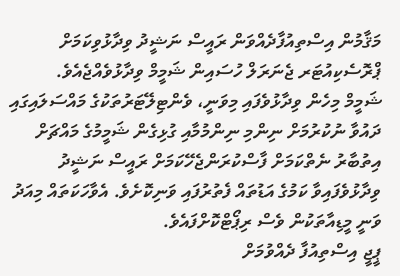މަޤާމުން އިސްތިއުފާދެއްވަން ރައީސް ނަޝީދު ވިދާޅުވިކަމަށް ޕްރޮސެކިއުޓަރ ޖެނަރަލް ހުސައިން ޝަމީމް ވިދާޅުވެއްޖެއެވެ.
ޝަމީމް މިހެން ވިދާޅުވެފައި މިވަނީ، ވެންޓިލޭޓަރުތަކުގެ މައްސަލައިގައި ދައުވާ ނުކުރުމަށް ނިންމި ނިންމުމާއި ގުޅިގެން ޝަމީމުގެ މައްޗަށް އިތުބާރު ނެތްކަމަށް ފާސްކުރަންޖެހޭކަމަށް ރައީސް ނަޝީދު ވިދާޅުވެފައިވާ ކަމުގެ އަޑުތައް ފެތުރުފައި ވަނިކޮށެވެ. އެވާހަކަތައް މިއަދު ވަނީ މީޑިއާތަކުން ވެސް ރިޕޯޓްކޮށްފައެވެ.
ޕީޖީ އިސްތިއުފާ ދެއްވުމަށް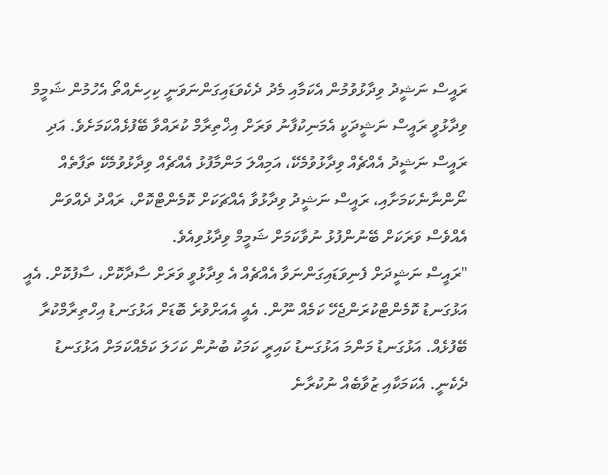ރައީސް ނަޝީދު ވިދާޅުވުމުން އެކަމާއި މެދު ދެކެވަޑައިގަންނަވަނީ ކިހިނެއްތޯ އެހުމުން ޝަމީމް ވިދާޅުވީ ރައީސް ނަޝީދަކީ އެމަނިކުފާނު ވަރަށް އިޚްތިރާމް ކުރައްވާ ބޭފުޅެއްކަމަށެވެ. އަދި ރައީސް ނަޝީދު އެއްޗެއް ވިދާޅުވުމެކޭ، އަމިއްލަ މަންމާފުޅު އެއްޗެއް ވިދާޅުވުމެކޭ ތަފާތެއް ނޯންނާނެކަމަށާއި، ރައީސް ނަޝީދު ވިދާޅުވާ އެއްޗަކަށް ކޮމެންޓްކޮށް، ރައްދު ދެއްވަން އެއްވެސް ވަރަކަށް ބޭނުންފުޅު ނުވާކަމަށް ޝަމީމް ވިދާޅުވިއެވެ.
"ރައީސް ނަޝީދަށް ފެނިވަޑައިގަންނަވާ އެއްޗެއް އެ ވިދާޅުވީ ވަރަށް ސާދާކޮށް، ސާފުކޮށް. އެއީ އަޅުގަނޑު ކޮމެންޓްކުރަންޖެހޭ ކަމެއް ނޫން. އެއީ އެއަށްވުރެ ބޮޑަށް އަޅުގަނޑު އިހްތިރާމްކުރާ ބޭފުޅެއް. އަޅުގަނޑު މަންމަ އަޅުގަނޑު ކައިރީ ކަމަކު ބުނުން ކަހަލަ ކަމެއްކަމަށް އަޅުގަނޑު ދެކެނީ. އެކަމަކާއި ޒުވާބެއް ނުކުރާނެ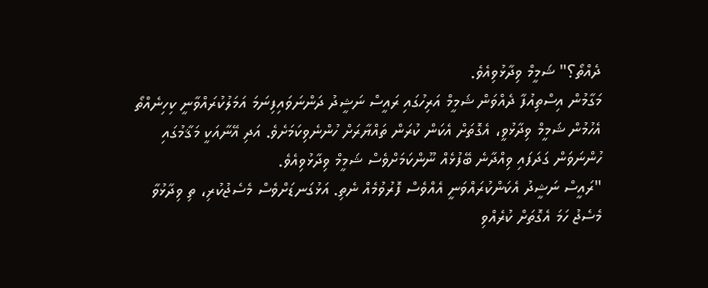ދެއްތޯ؟" ޝަމީމް ވިދާޅުވިއެވެ.
މަގާމުން އިސްތިއުފާ ދެއްވަން ޝަމީމް އަރިހުގައި ރައީސް ނަޝީދު ދަންނަވައިފިނަމަ އަމަލުކުރައްވާނީ ކިހިނެއްތޯ އެހުމުން ޝަމީމް ވިދާޅުވީ، އެގޮތަށް އެކަން ކުރަން ތައްޔާރަށް ހުންނެވިކަމަށެވެ. އަދި އޭނާއަކީ މަޤާމުގައި ހުންނަވަން ގަދަފައި ވިއްދާނެ ބޭފުޅެއް ނޫންކަމަށްވެސް ޝަމީމް ވިދާޅުވިއެވެ.
"ރައީސް ނަޝީދު އެކަންކުރައްވަނީ އެއްވެސް ފޮރުވުމެއް ނެތި. އަޅުގަނޑަށްވެސް މެސެޖުކުރި، ތި ވިދާޅުވާ މެސެޖު ހަމަ އެގޮތަށް ކުރެއްވި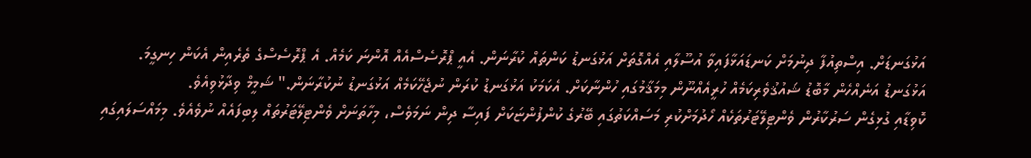އަޅުގަނޑަށް. އިސްތިއުފާ ދިނުމަށް ކަނޑައަޅާފައިވާ އުސޫލާއި އެއްގޮތަށް އަޅުގަނޑު ކަންތައް ކުރާނަން. އެއީ ޕްރޮސެސްއެއް އޮންނަ ކަމެއް. އެ ޕްރޮސެސްގެ ތެރެއިން އެކަން ހިނގީމަ. އަޅުގަނޑު އަނެއްހެން މާބޮޑު ޝައުޤުވެރިކަމެއް ހުރީއެއްނޫން މިމަޤާމުގައި ހުންނާކަށް. އެކަމަކު އަޅުގަނޑު ކުރަން ނުޖެހޭކަމެއް އަޅުގަނޑު ނުކުރާނަން." ޝަމީމް ވިދާޅުވިއެވެ.
ކޮވިޑާއި ގުޅިގެން ސަރުކާރުން ވެންޓިލޭޓަރުތަކެއް ހޯދުމަށްކުރި މަސައްކަތުގައި ބޭރުގެ ކުންފުންޏަކަށް ފައިސާ ދިން ނަމަވެސް، މިހާތަނަށް ވެންޓިލޭޓަރުތައް ލިބިފައެއް ނުވެއެވެ. މިމައްސަލައިގައި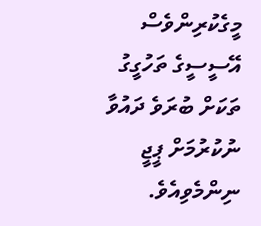މީގެކުރިންވެސް އޭސީސީގެ ތަހުގީގު ތަކަށް ބުރަވެ ދައުވާ ނުކުރުމަށް ޕީޖީ ނިންމެވިއެވެ.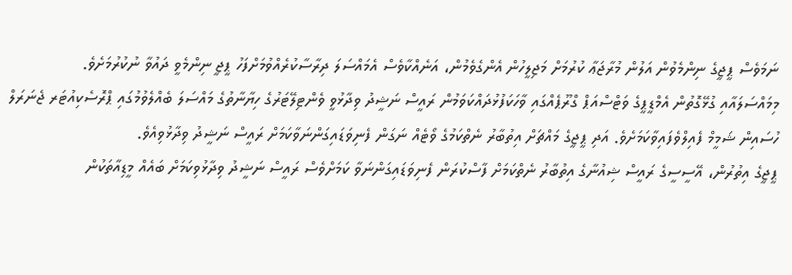ނަމަވެސް ޕީޖީގެ ނިންމެވުން އަލުން މުރާޖަޢާ ކުރުމަށް މަޖިލީހުން އެންގެވެމުން، އަނެއްކާވެސް އެމައްސަލަ ދިރާސާކުރެއްވުމަށްފަހު ޕީޖީ ނިންމެވީ ދައުވާ ނުކުރުމަށެވެ.
މިމައްސަލައާއި ގުޅޭގޮތުން އެމްޑީޕީގެ ވަޓްސްއަޕް ގްރޫޕެއްގައި ވާހަކަފުޅުދައްކަވަމުން ރައީސް ނަޝީދު ވިދާޅުވީ ވެންޓިލޭޓަރުގެ ހިޔާނާތުގެ މައްސަލަ ބެއްލެވުމުގައި ޕްރޮސެކިއުޓަރ ޖެނަރަލް ހުސައިން ޝަމީމް ފެއިލްވެފައިވާކަމަށެވެ. އަދި ޕީޖީގެ މައްޗަށް އިތުބާރު ނެތްކަމުގެ ވޯޓެއް ނަގަން ފެނިވަޑައިގަންނަވާކަމަށް ރައީސް ނަޝީދު ވިދާޅުވިއެވެ.
ޕީޖީގެ އިތުރުން، އޭސީސީގެ ރައީސް ޝިއުނާގެ އިތުބާރު ނެތްކަމަށް ފާސްކުރަން ފެނިވަޑައިގަންނަވާ ކަމަށްވެސް ރައީސް ނަޝީދު ވިދާޅުވިކަމަށް ބައެއް މީޑިއާތަކުން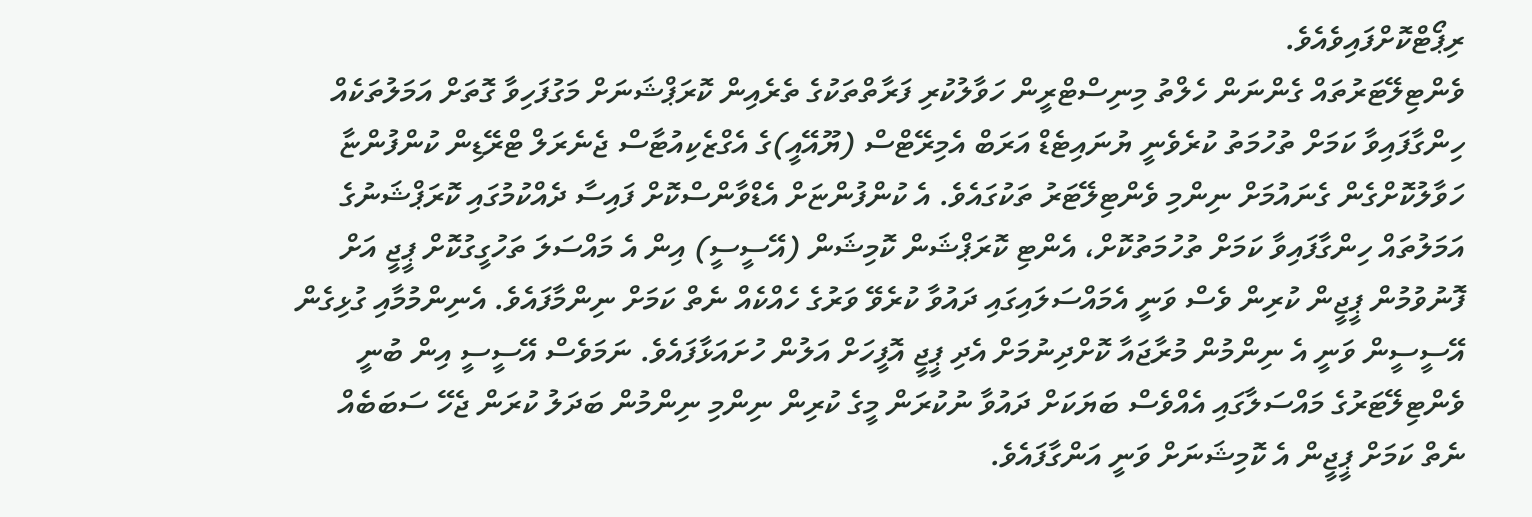ރިޕޯޓްކޮށްފައިވެއެވެ.
ވެންޓިލޭޓަރުތައް ގެންނަން ހެލްތު މިނިސްޓްރީން ހަވާލުކުރި ފަރާތްތަކުގެ ތެރެއިން ކޮރަޕްޝަނަށް މަގުފަހިވާ ގޮތަށް އަމަލުތަކެއް ހިންގާފައިވާ ކަމަށް ތުހުމަތު ކުރެވެނީ ޔުނައިޓެޑް އަރަބް އެމިރޭޓްސް (ޔޫއޭއީ)ގެ އެގްޒެކިއުޓާސް ޖެނެރަލް ޓްރޭޑިން ކުންފުންޏާ ހަވާލުކޮށްގެން ގެނައުމަށް ނިންމި ވެންޓިލޭޓަރު ތަކުގައެވެ. އެ ކުންފުންޏަށް އެޑްވާންސްކޮށް ފައިސާ ދެއްކުމުގައި ކޮރަޕްޝަނުގެ އަމަލުތައް ހިންގާފައިވާ ކަމަށް ތުހުމަތުކޮށް، އެންޓި ކޮރަޕްޝަން ކޮމިޝަން (އޭސީސީ) އިން އެ މައްސަލަ ތަހުގީގުކޮށް ޕީޖީ އަށް ފޮނުވުމުން ޕީޖީން ކުރިން ވެސް ވަނީ އެމައްސަލައިގައި ދައުވާ ކުރެވޭ ވަރުގެ ހެއްކެއް ނެތް ކަމަށް ނިންމާފައެވެ. އެނިންމުމާއި ގުޅިގެން އޭސީސީން ވަނީ އެ ނިންމުން މުރާޖައާ ކޮށްދިނުމަށް އެދި ޕީޖީ އޮފީހަށް އަލުން ހުށައަޅާފައެވެ. ނަމަވެސް އޭސީސީ އިން ބުނީ ވެންޓިލޭޓަރުގެ މައްސަލާގައި އެއްވެސް ބަޔަކަށް ދައުވާ ނުކުރަން މީގެ ކުރިން ނިންމި ނިންމުން ބަދަލު ކުރަން ޖެހޭ ސަބަބެއް ނެތް ކަމަށް ޕީޖީން އެ ކޮމިޝަނަށް ވަނީ އަންގާފައެވެ.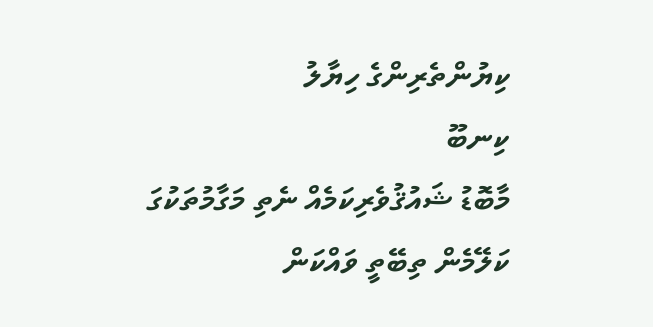ކިޔުންތެރިންގެ ހިޔާލު
ކިނބޫ
މާބޮޑު ޝައުޤުވެރިކަމެއް ނެތި މަގާމުތަކުގަ ކަލޭމެން ތިބޭތީ ވައްކަން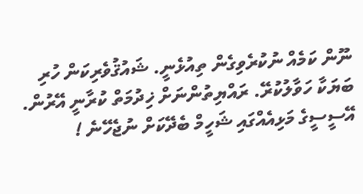ނޫން ކަމެއް ނުކުރެވިގެން ތިއުޅެނީ. ޝައުޤުވެރިކަން ހުރި ބަޔަކާ ހަވާލުކުރޭ. ރައްޔިތުންނަށް ޚިދުމަތް ކުރާނީ އޭރުން.
އޭސީސީގެ މަޅިއެއްގައި ޝަހީމް ބެދޭކަށް ނުޖެހޭނެ !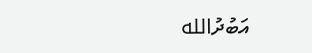އަބުދުالله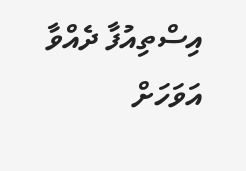އިސްތިއުފާ ދެއްވާ އަވަހަށް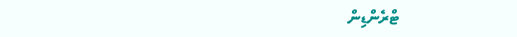ޓްރެންޑިން